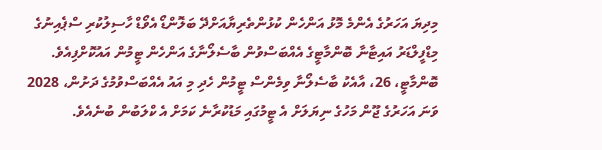މިދިޔަ އަހަރުގެ އެންމެ މޮޅު އަންހެން ކުޅުންތެރިޔާއަށްދޭ ބަލޮންޑޯ އެވޯޑް ހާސިލުކުރި ސްޕެއިނުގެ މިޑްފީލްޑަރު އައިޓާނާ ބޮންމާޓީގެ އެއްބަސްވުން ބާސެލޯނާގެ އަންހެން ޓީމުން އައުކޮށްފިއެވެ.
ބޮންމާޓީ، 26، އާއެކު ބާސެލޯނާ ވިމެންސް ޓީމުން ހެދި މި އައު އެއްބަސްވުމުގެ ދަށުން، 2028 ވަނަ އަހަރުގެ ޖޫން މަހުގެ ނިޔަލަށް އެ ޓީމުގައި މަޑުކުރާނެ ކަމަށް އެ ކްލަބުން ބުނެއެވެ.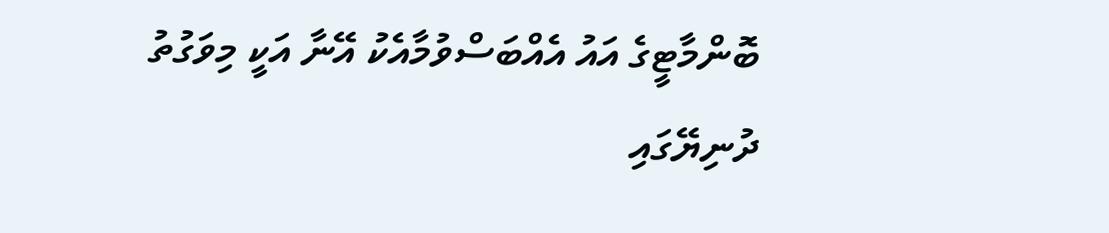ބޮންމާޓީގެ އައު އެއްބަސްވުމާއެކު އޭނާ އަކީ މިވަގުތު ދުނިޔޭގައި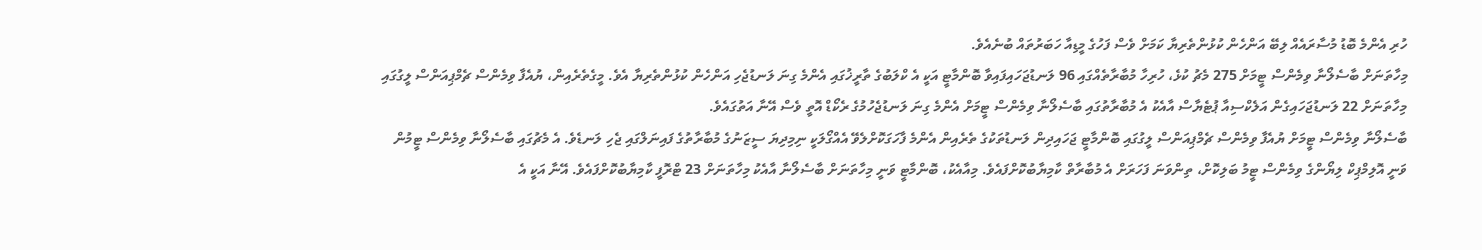ހުރި އެންމެ ބޮޑު މުސާރައެއް ލިބޭ އަންހެން ކުޅުންތެރިޔާ ކަމަށް ވެސް ފަހުގެ މީޑިއާ ހަބަރުތައް ބުނެއެވެ.
މިހާތަނަށް ބާސެލޯނާ ވިމެންސް ޓީމަށް 275 މެޗު ކުޅެ، ހުރިހާ މުބާރާތެއްގައި 96 ލަނޑުޖަހައިފައިވާ ބޮންމާޓީ އަކީ އެ ކްލަބުގެ ތާރީޚުގައި އެންމެ ގިނަ ލަނޑުޖެހި އަންހެން ކުޅުންތެރިޔާ އެވެ. މީގެތެރެއިން، ޔުއެފާ ވިމެންސް ޗެމްޕިއަންސް ލީގުގައި މިހާތަނަށް 22 ލަނޑުޖަހައިގެން އަލެކްސިއާ ޕުޓެޔާސް އާއެކު އެ މުބާރާތުގައި ބާސެލޯނާ ވިމެންސް ޓީމަށް އެންމެ ގިނަ ލަނޑުޖެހުމުގެ ރެކޯޑް އޮތީ ވެސް އޭނާ އަތުގައެވެ.
ބާސެލޯނާ ވިމެންސް ޓީމަށް ޔުއެފާ ވިމެންސް ޗެމްޕިއަންސް ލީގުގައި ބޮންމާޓީ ޖަހައިދިން ލަނޑުތަކުގެ ތެރެއިން އެންމެ ފާހަގަކޮށްލެވޭ އެއްގޯލަކީ ނިމިދިޔަ ސީޒަނުގެ މުބާރާތުގެ ފައިނަލްގައި ޖެހި ލަނޑެވެ. އެ މެޗުގައި ބާސެލޯނާ ވިމެންސް ޓީމުން ވަނީ އޮލިމްޕިކް ލިޔޯންގެ ވިމެންސް ޓީމު ބަލިކޮށް، ތިންވަނަ ފަހަރަށް އެ މުބާރާތް ކާމިޔާބުކޮށްފައެވެ. މިއާއެކު، ބޮންމާޓީ ވަނީ މިހާތަނަށް ބާސެލޯނާ އާއެކު މިހާތަނަށް 23 ޓްރޮފީ ކާމިޔާބުކޮށްފައެވެ. އޭނާ އަކީ އެ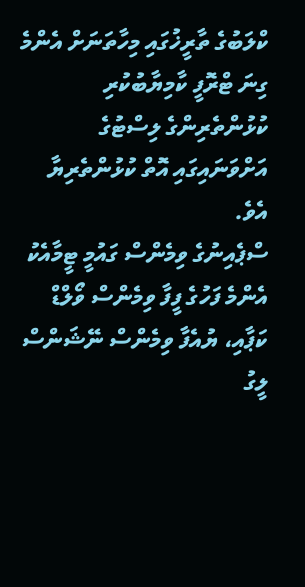ކްލަބުގެ ތާރީޚުގައި މިހާތަނަށް އެންމެ ގިނަ ޓްރޮފީ ކާމިޔާބުކުރި ކުޅުންތެރިންގެ ލިސްޓުގެ އަށްވަނައިގައި އޮތް ކުޅުންތެރިޔާ އެވެ.
ސްޕެއިނުގެ ވިމެންސް ގައުމީ ޓީމާއެކު އެންމެ ފަހުގެ ފީފާ ވިމެންސް ވޯލްޑް ކަޕާއި، ޔުއެފާ ވިމެންސް ނޭޝަންސް ލީގު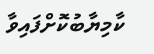ކާމިޔާބުކޮށްފައިވާ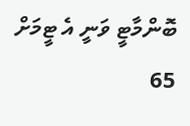ބޮންމާޓީ ވަނީ އެ ޓީމަށް 65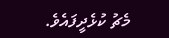މެޗު ކުޅެދީފައެވެ.